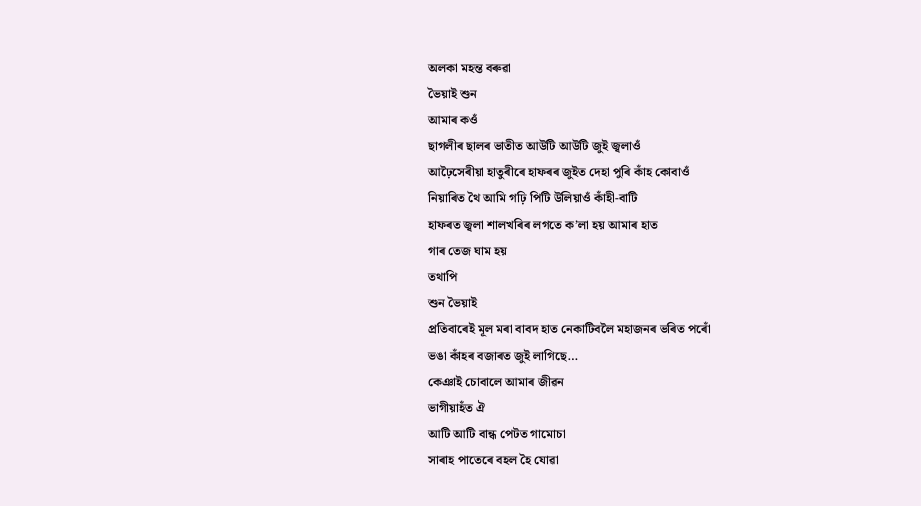অলকা মহন্ত বৰুৱা
ভৈয়াই শুন
আমাৰ কওঁ
ছাগলীৰ ছালৰ ভাতীত আউটি আউটি জুই জ্বলাওঁ
আঢ়ৈসেৰীয়া হাতুৰীৰে হাফৰৰ জুইত দেহা পুৰি কাঁহ কোবাওঁ
নিয়াৰিত থৈ আমি গঢ়ি পিটি উলিয়াওঁ কাঁহী-বাটি
হাফৰত জ্বলা শালখৰিৰ লগতে ক’লা হয় আমাৰ হাত
গাৰ তেজ ঘাম হয়
তথাপি
শুন ভৈয়াই
প্ৰতিবাৰেই মূল মৰা বাবদ হাত নেকাটিবলৈ মহাজনৰ ভৰিত পৰোঁ
ভঙা কাঁহৰ বজাৰত জুই লাগিছে…
কেঞাই চোবালে আমাৰ জীৱন
ভাগীয়াহঁত ঐ
আটি আটি বান্ধ পেটত গামোচা
সাৰাহ পাতেৰে বহল হৈ যোৱা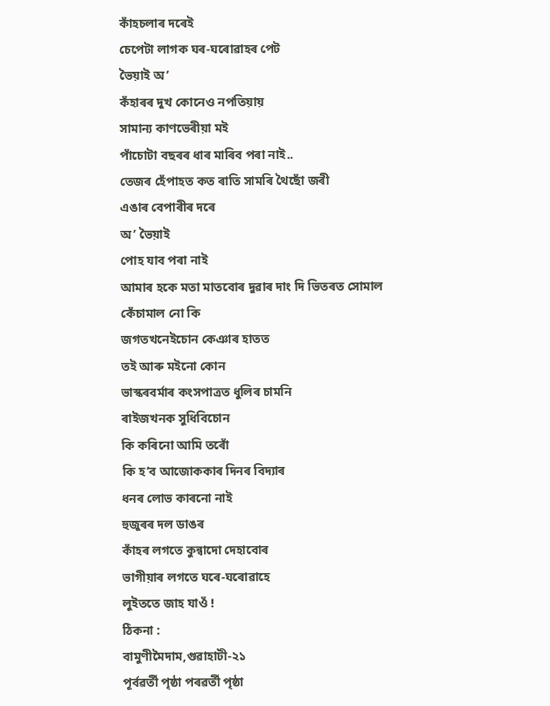কাঁহচলাৰ দৰেই
চেপেটা লাগক ঘৰ-ঘৰোৱাহৰ পেট
ভৈয়াই অ’
কঁহাৰৰ দুখ কোনেও নপতিয়ায়
সামান্য কাণভেৰীয়া মই
পাঁচোটা বছৰৰ ধাৰ মাৰিব পৰা নাই..
তেজৰ হেঁপাহত কত ৰাতি সামৰি থৈছোঁ জৰী
এঙাৰ বেপাৰীৰ দৰে
অ’ ভৈয়াই
পোহ যাব পৰা নাই
আমাৰ হকে মতা মাতবোৰ দুৱাৰ দাং দি ভিতৰত সোমাল
কেঁচামাল নো কি
জগতখনেইচোন কেঞাৰ হাতত
তই আৰু মইনো কোন
ভাস্কৰবৰ্মাৰ কংসপাত্রত ধুলিৰ চামনি
ৰাইজখনক সুধিবিচোন
কি কৰিনো আমি তৰোঁ
কি হ’ব আজোককাৰ দিনৰ বিদ্যাৰ
ধনৰ লোভ কাৰনো নাই
হুজুৰৰ দল ডাঙৰ
কাঁহৰ লগতে কুন্ৱাদো দেহাবোৰ
ভাগীয়াৰ লগতে ঘৰে-ঘৰোৱাহে
লুইততে জাহ যাওঁ !
ঠিকনা :
বামুণীমৈদাম,গুৱাহাটী-২১
পূৰ্বৱৰ্তী পৃষ্ঠা পৰৱৰ্তী পৃষ্ঠা